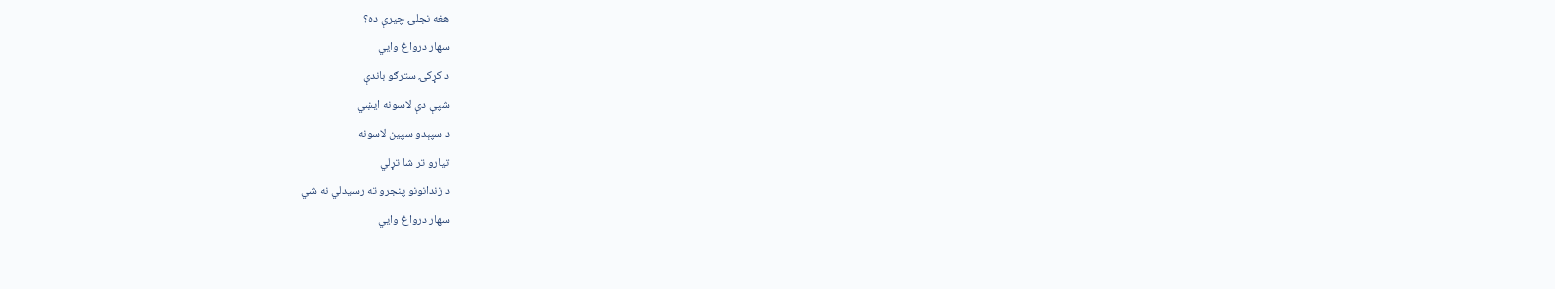هغه نجلۍ چیرې ده؟
سهار درواغ وايي
د کړکۍ سترګو باندې
شپې دې لاسونه ایښي
د سپېدو سپین لاسونه
تیارو تر شا تړلي
د زندانونو پنجرو ته رسیدلي نه شي
سهار درواغ وايي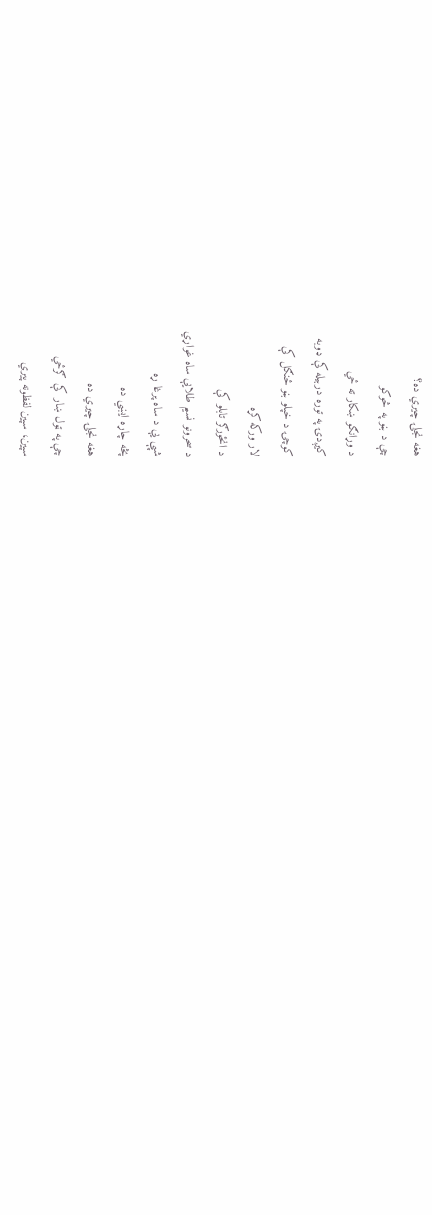هغه نجلۍ چیري ده؟
چې د بڼو په څوکو
د وړانګو ښکار ته ځي
کیږدۍ په توره دربیله کې ډوبه
کوچۍ د خپلو بڼو ځنګل کې
لار ورکه کړه
د انځورګر تابلو کې
د سحرونو نسیم طلایې ساه غواړي
شپې یې د ساه پرغا ړه
پڅه چاړه ایښي ده
هغه نجلۍ چیري ده
چې په ټول ښار کې ګرځي
سپین، سپین لفظونه پیري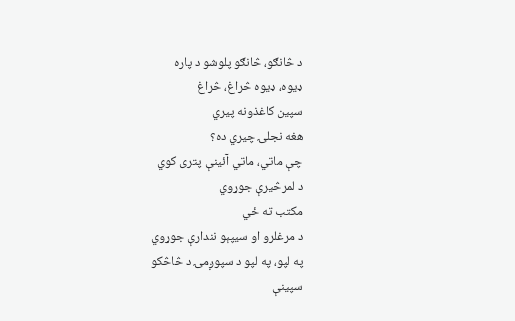د څانګو، څانګو پلوشو د پاره
ډیوه، ډیوه څراغ، څراغ
سپین کاغذونه پیري
هغه نجلۍ چیري ده؟
چې ماتي، ماتي آئینې پتری کوي
د لمرڅیرې جوړوي
مکتب ته ځي
د مرغلرو او سیپېو نندارې جوړوي
په لپو، په لپو د سپوږمۍ د څاڅکو
سپینې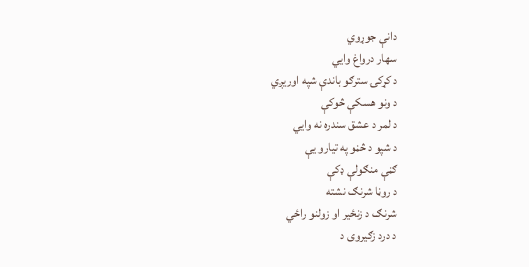دانې جوړوي
سهار درواغ وايي
د کړکۍ سترګو باندې شپه اوریږي
د ونو هسکې څوکې
د لمر د عشق سندره نه وايي
د شپو د څڼو په تیارو یې
ګڼې منګولې ډکې
د روڼا شرنګ نشته
شرنګ د زنځیر او زولنو راځي
د درد زګیروی د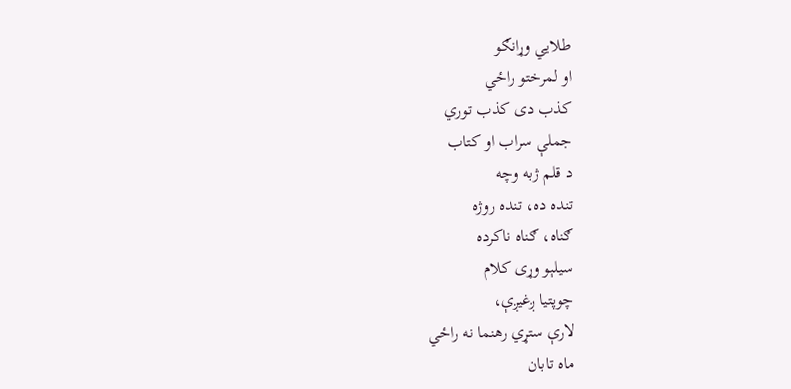طلايي وړانګو
او لمرختو راځي
کذب دی کذب توري
جملې سراب او کتاب
د قلم ژبه وچه
تنده ده، تنده روژه
ګناه، ګناه ناکرده
سیلېو وړی کلام
چوپتیا ږغیږې،
لارې ستړي رهنما نه راځي
ماه تابان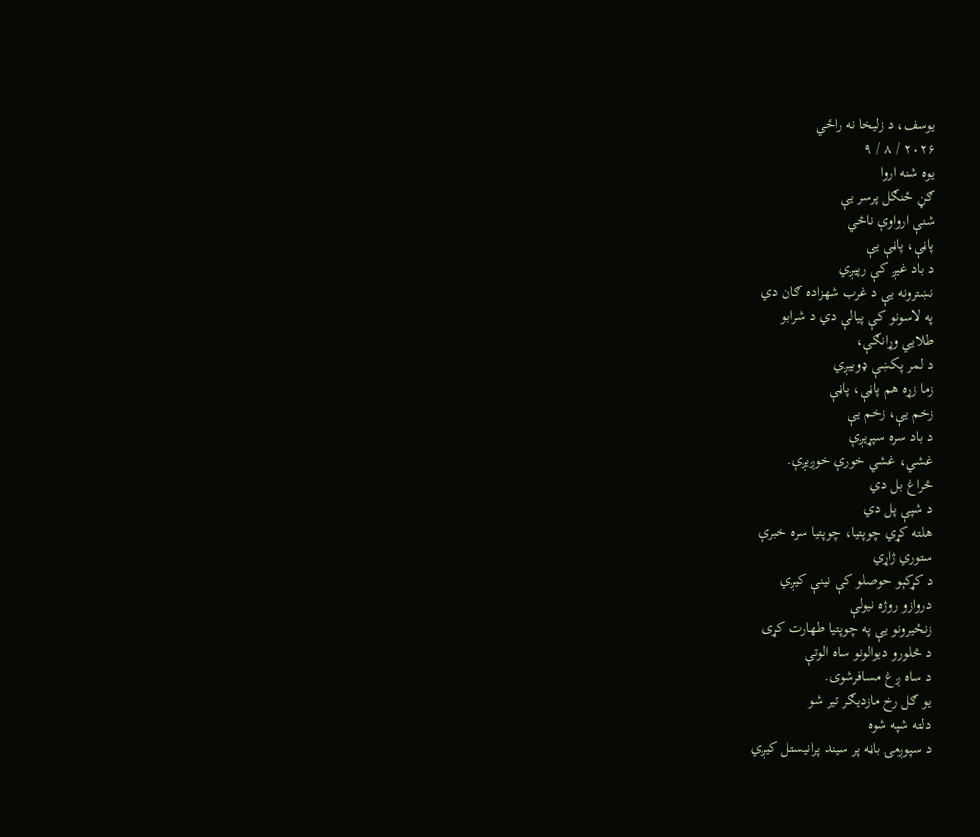یوسف، د زلیخا نه راځي
۲۰۲۶ / ۸ / ۹
یوه شنه اروا
ګڼ ځنګل پرسر یې
شنې ارواوې ناڅي
پاڼې، پاڼې یې
د باد غیږ کې رپیږي
نښترونه یې د غرب شهزاده ګان دي
په لاسونو کې پیالې دي د شرابو
طلایي وړانګې،
د لمر پکښې ډوبیږي
زما زړه هم پاڼې، پاڼې
زخم یې، زخم یې
د باد سره سپړیږې
غشي، غشي خورې خوږیږې.
څراغ بل دي
د شپې پل دي
هلته کړي چوپتیا، چوپتیا سره خبرې
ستوري ژاړي
د کړکېو حوصلو کې نینې کیږي
دروازو روژه نیولې
زنځیرونو یې په چوپتیا طهارت کړی
د څلورو دیوالونو ساه الوتې
د ساه ږغ مسافرشوی.
یو ګل رخ مازدیګر تیر شو
دلته شپه شوه
د سپوږمۍ باڼه پر سیند پرانیستل کیږي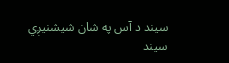سیند د آس په شان شیشنیږي
سیند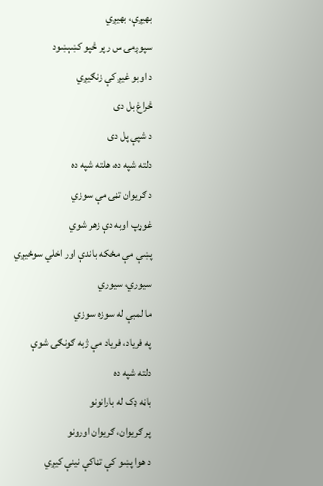بهیږې، بهیږي
سپوږمۍ س رپر څپو کښېښود
د اوبو غیږ کې زنګیږي
څراغ بل دی
د شپې پل دی
دلته شپه ده، هلته شپه ده
د ګریوان تڼۍ مې سوزي
غوړپ اوبه دې زهر شوي
پښې مې مځکه باندې اور اخلي سوځیږي
سیوري، سیوري
ما لمبې له سوزه سوزي
په فریاد، فریاد مې ژبه ګونګۍ شوې
دلته شپه ده
باڼه ډک له بارانونو
پر ګریوان، ګریوان اورونو
د هوا پښو کې تڼاکې نینې کیږي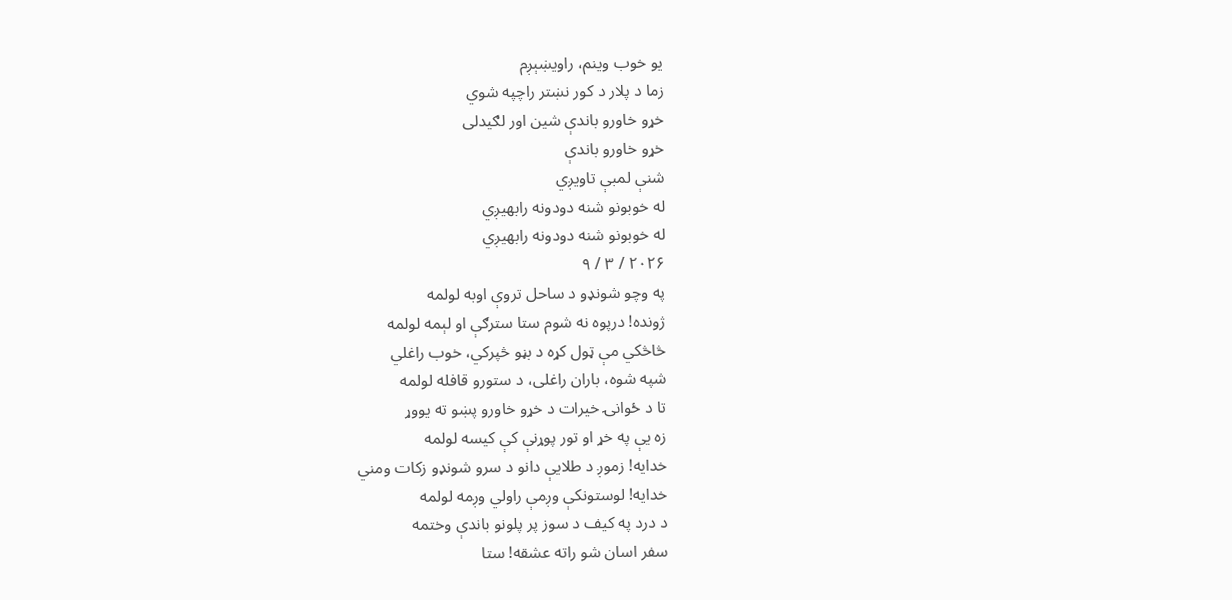یو خوب وینم، راویښېږم
زما د پلار د کور نښتر راچپه شوي
خړو خاورو باندې شین اور لګیدلی
خړو خاورو باندې
شنې لمبې تاویږي
له خوبونو شنه دودونه رابهیږي
له خوبونو شنه دودونه رابهیږي
۲۰۲۶ / ۳ / ۹
په وچو شونډو د ساحل تروې اوبه لولمه
ژونده! درپوه نه شوم ستا سترګې او لېمه لولمه
څاڅکي مې ټول کړه د بڼو څپرکي، خوب راغلي
شپه شوه، باران راغلی، د ستورو قافله لولمه
تا د ځوانۍ خیرات د خړو خاورو پښو ته یووړ
زه یې په خړ او تور پوړنې کې کیسه لولمه
خدایه! زموږ د طلایې دانو د سرو شونډو زکات ومني
خدایه! لوستونکې وږمې راولي وږمه لولمه
د درد په کیف د سوز پر پلونو باندې وختمه
سفر اسان شو راته عشقه! ستا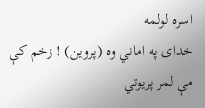اسره لولمه
خدای په اماني وه (پروین) ! زخم کې مې لمر پریوتي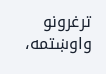ترغرونو واوښتمه،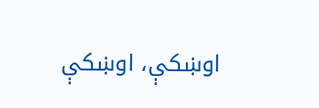اوښکې، اوښکې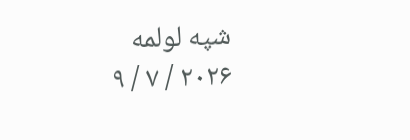شپه لولمه
۲۰۲۶ / ۷ / ۹